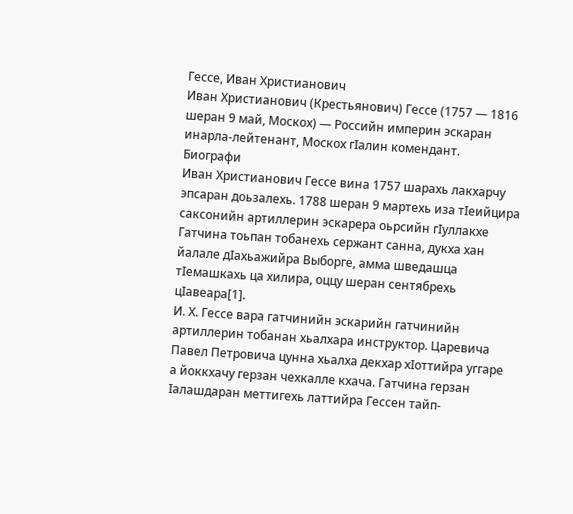Гессе, Иван Христианович
Иван Христианович (Крестьянович) Гессе (1757 — 1816 шеран 9 май, Москох) — Российн империн эскаран инарла-лейтенант, Москох гӀалин комендант.
Биографи
Иван Христианович Гессе вина 1757 шарахь лакхарчу эпсаран доьзалехь. 1788 шеран 9 мартехь иза тӀеийцира саксонийн артиллерин эскарера оьрсийн гӀуллакхе Гатчина тоьпан тобанехь сержант санна, дукха хан йалале дӀахьажийра Выборге, амма шведашца тӀемашкахь ца хилира, оццу шеран сентябрехь цӀавеара[1].
И. Х. Гессе вара гатчинийн эскарийн гатчинийн артиллерин тобанан хьалхара инструктор. Царевича Павел Петровича цунна хьалха декхар хӀоттийра уггаре а йоккхачу герзан чехкалле кхача. Гатчина герзан Ӏалашдаран меттигехь латтийра Гессен тайп-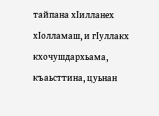тайпана хӀилланех хӀолламаш, и гӀуллакх кхочушдархьама, къаьсттина, цуьнан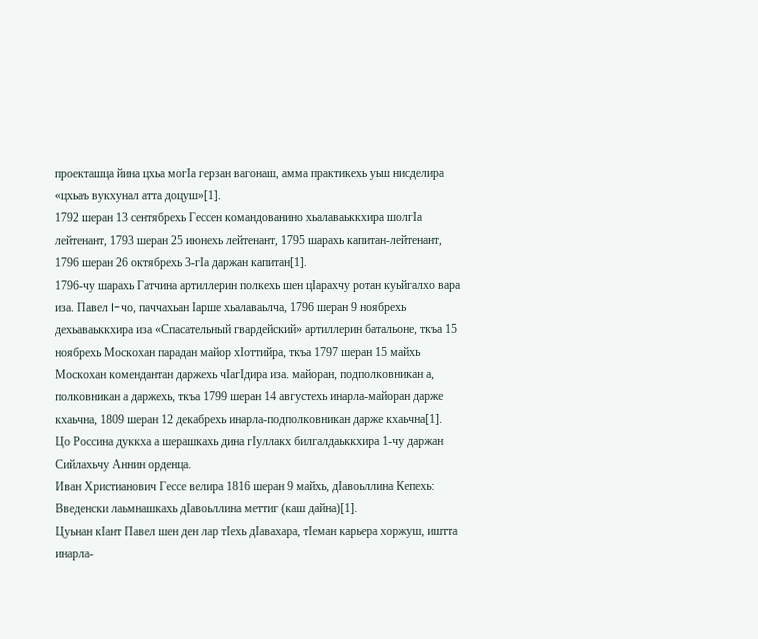проекташца йина цхьа могӀа герзан вагонаш, амма практикехь уьш нисделира «цхьаъ вукхунал атта доцуш»[1].
1792 шеран 13 сентябрехь Гессен командованино хьалаваьккхира шолгӀа лейтенант, 1793 шеран 25 июнехь лейтенант, 1795 шарахь капитан-лейтенант, 1796 шеран 26 октябрехь 3-гӀа даржан капитан[1].
1796-чу шарахь Гатчина артиллерин полкехь шен цӀарахчу ротан куьйгалхо вара иза. Павел I-чо, паччахьан Ӏарше хьалаваьлча, 1796 шеран 9 ноябрехь дехьаваьккхира иза «Спасательный гвардейский» артиллерин батальоне, ткъа 15 ноябрехь Москохан парадан майор хӀоттийра, ткъа 1797 шеран 15 майхь Москохан комендантан даржехь чӀагӀдира иза. майоран, подполковникан а, полковникан а даржехь, ткъа 1799 шеран 14 августехь инарла-майоран дарже кхаьчна, 1809 шеран 12 декабрехь инарла-подполковникан дарже кхаьчна[1].
Цо Россина дуккха а шерашкахь дина гӀуллакх билгалдаьккхира 1-чу даржан Сийлахьчу Аннин орденца.
Иван Христианович Гессе велира 1816 шеран 9 майхь, дӀавоьллина Кепехь: Введенски лаьмнашкахь дӀавоьллина меттиг (каш дайна)[1].
Цуьнан кӀант Павел шен ден лар тӀехь дӀавахара, тӀеман карьера хоржуш, иштта инарла-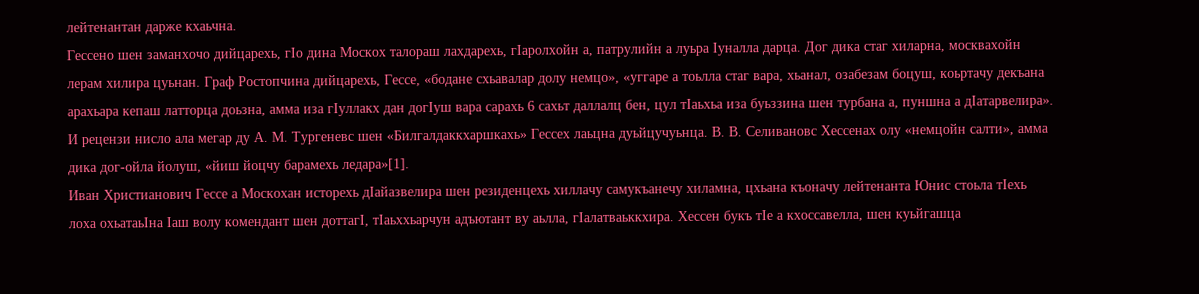лейтенантан дарже кхаьчна.
Гессено шен заманхочо дийцарехь, гӀо дина Москох талораш лахдарехь, гӀаролхойн а, патрулийн а луьра Ӏуналла дарца. Дог дика стаг хиларна, москвахойн лерам хилира цуьнан. Граф Ростопчина дийцарехь, Гессе, «бодане схьавалар долу немцо», «уггаре а тоьлла стаг вара, хьанал, озабезам боцуш, коьртачу декъана арахьара кепаш латторца доьзна, амма иза гӀуллакх дан догӀуш вара сарахь 6 сахьт даллалц бен, цул тӀаьхьа иза буьззина шен турбана а, пуншна а дӀатарвелира». И рецензи нисло ала мегар ду А. М. Тургеневс шен «Билгалдаккхаршкахь» Гессех лаьцна дуьйцучуьнца. В. В. Селивановс Хессенах олу «немцойн салти», амма дика дог-ойла йолуш, «йиш йоцчу барамехь ледара»[1].
Иван Христианович Гессе а Москохан исторехь дӀайазвелира шен резиденцехь хиллачу самукъанечу хиламна, цхьана къоначу лейтенанта Юнис стоьла тӀехь лоха охьатаьӀна Ӏаш волу комендант шен доттагӀ, тӀаьххьарчун адъютант ву аьлла, гӀалатваьккхира. Хессен букъ тӀе а кхоссавелла, шен куьйгашца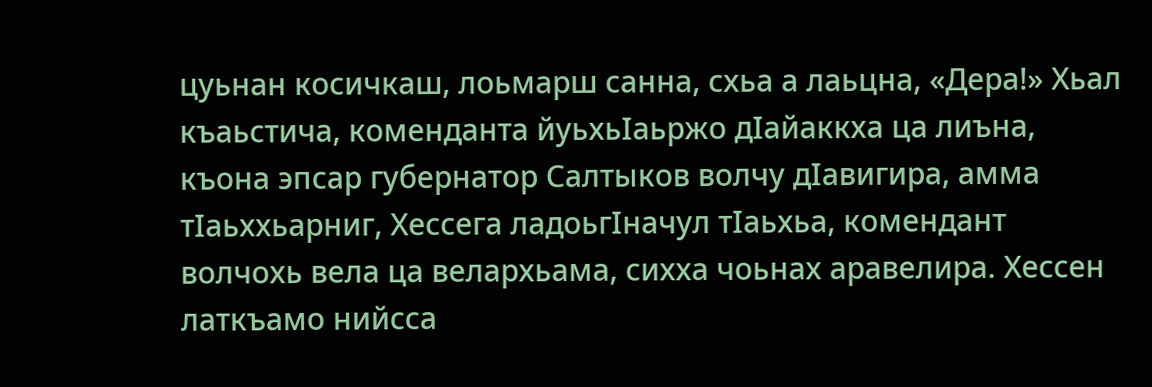цуьнан косичкаш, лоьмарш санна, схьа а лаьцна, «Дера!» Хьал къаьстича, коменданта йуьхьӀаьржо дӀайаккха ца лиъна, къона эпсар губернатор Салтыков волчу дӀавигира, амма тӀаьххьарниг, Хессега ладоьгӀначул тӀаьхьа, комендант волчохь вела ца велархьама, сихха чоьнах аравелира. Хессен латкъамо нийсса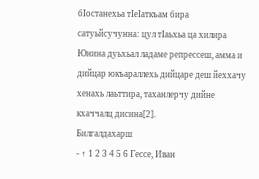бӀостанехьа тӀеӀаткъам бира сатуьйсучунна: цул тӀаьхьа ца хилира Юнина дуьхьал ладаме репрессеш, амма и дийцар юкъараллехь дийцаре деш йеххачу хенахь лаьттира, таханлерчу дийне кхаччалц дисина[2].
Билгалдахарш
- ↑ 1 2 3 4 5 6 Гессе, Иван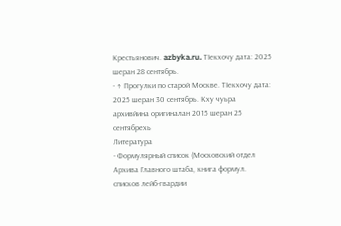Крестьянович. azbyka.ru. ТӀекхочу дата: 2025 шеран 28 сентябрь.
- ↑ Прогулки по старой Москве. ТӀекхочу дата: 2025 шеран 30 сентябрь. Кху чуьра архивйина оригиналан 2015 шеран 25 сентябрехь
Литература
- Формулярный список (Московский отдел Архива Главного штаба, книга формул. списков лейб-гвардии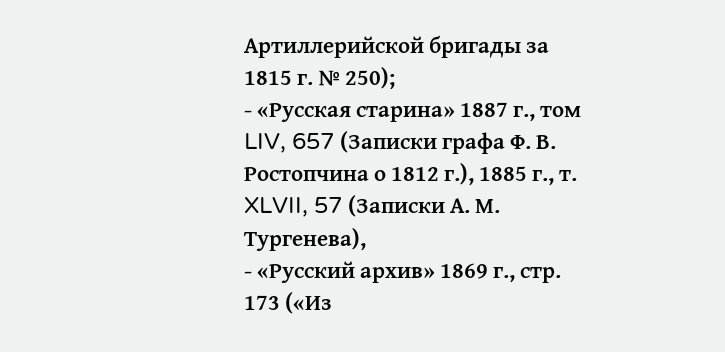Артиллерийской бригады за 1815 г. № 250);
- «Русская старина» 1887 г., том LIV, 657 (Записки графа Ф. В. Ростопчина о 1812 г.), 1885 г., т. XLVII, 57 (Записки А. М. Тургенева),
- «Русский архив» 1869 г., стр. 173 («Из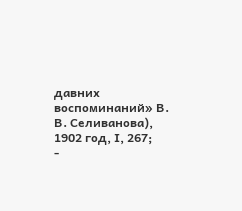давних воспоминаний» В. В. Селиванова), 1902 год, І, 267;
-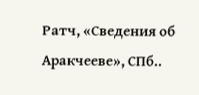Ратч, «Сведения об Аракчееве», СПб..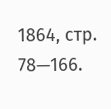1864, стр. 78—166.